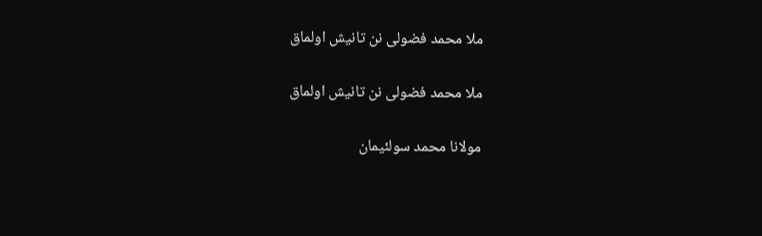ملا محمد فضولی نن تانیش اولماق

ملا محمد فضولی نن تانیش اولماق

مولانا محمد سولئیمان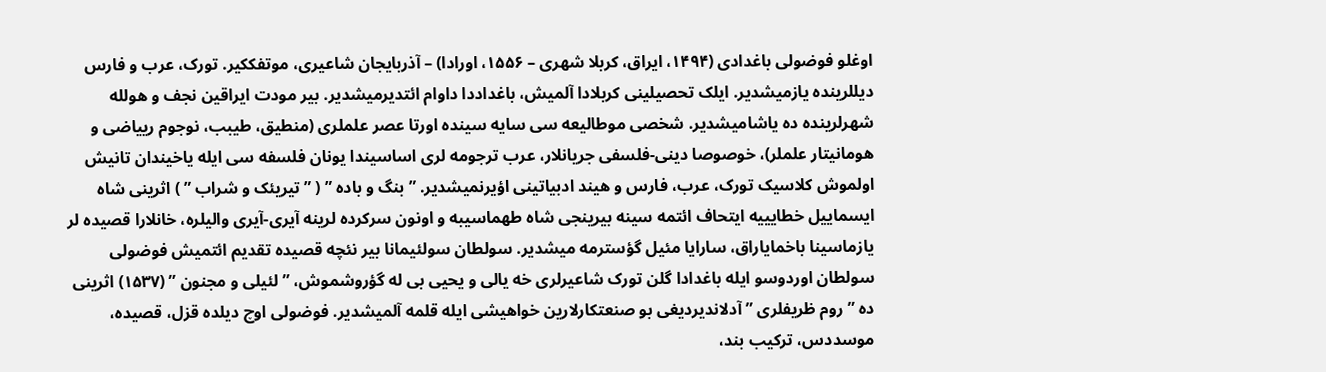اوغلو فوضولی باغدادی (۱۴۹۴، ایراق، کربلا شهری – ۱۵۵۶، اورادا) – آذربایجان شاعیری، موتفککیر. تورک، عرب و فارس دیللرینده یازمیشدیر. ایلک تحصیلینی کربلادا آلمیش، باغداددا داوام ائتدیرمیشدیر. بیر مودت ایراقین نجف و هولله شهرلرینده ده یاشامیشدیر. شخصی موطالیعه سی سایه سینده اورتا عصر علملری (منطیق، طیبب، نوجوم رییاضی و هومانیتار علملر)، خوصوصا دینی-فلسفی جریانلار، عرب ترجومه لری اساسیندا یونان فلسفه سی ایله یاخیندان تانیش اولموش کلاسیک تورک، عرب، فارس و هیند ادبیاتینی اؤیرنمیشدیر. ” بنگ و باده ” ( ” تیریئک و شراب ” ) اثرینی شاه ایسماییل خطایییه ایتحاف ائتمه سینه بیرینجی شاه طهماسیبه و اونون سرکرده لرینه آیری-آیری والیلره، خانلارا قصیده لر یازماسینا باخمایاراق، سارایا مئیل گؤسترمه میشدیر. سولطان سولئیمانا بیر نئچه قصیده تقدیم ائتمیش فوضولی سولطان اوردوسو ایله باغدادا گلن تورک شاعیرلری خه یالی و یحیی بی له گؤروشموش، ” لئیلی و مجنون ” (۱۵۳۷) اثرینی ده ” روم ظریفلری ” آدلاندیردیغی بو صنعتکارلارین خواهیشی ایله قلمه آلمیشدیر. فوضولی اوچ دیلده قزل، قصیده، موسددس، ترکیب بند،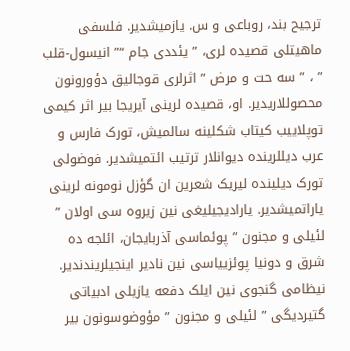ترجیح بند، روباعی و س. یازمیشدیر. فلسفی ماهیتلی قصیده لری، ” یئددی جام “” انیسول-قلب ” ، ” سه حت و مرض ” اثرلری قوجالیق دؤورونون محصوللاریدیر. او، قصیده لرینی آیریجا بیر اثر کیمی توپلاییب کیتاب شکلینه سالمیش، تورک فارس و عرب دیللرینده دیوانلار ترتیب ائتمیشدیر. فوضولی تورک دیلینده لیریک شعرین ان گؤزل نومونه لرینی یاراتمیشدیر. یارادیجیلیغی نین زیروه سی اولان ” لئیلی و مجنون ” پوئماسی آذربایجان، ائلجه ده شرق و دونیا پوئزییاسی نین نادیر اینجیلریندندیر. نیظامی گنجوی نین ایلک دفعه یازیلی ادبیاتی گتیردیگی ” لئیلی و مجنون ” مؤوضوسونون بیر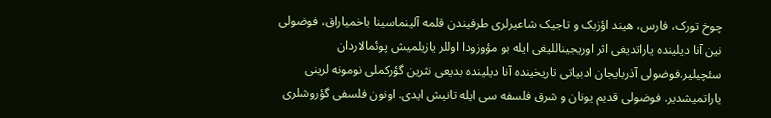چوخ تورک، فارس، هیند اؤزبک و تاجیک شاعیرلری طرفیندن قلمه آلینماسینا باخمیاراق، فوضولی نین آنا دیلینده یاراتدیغی اثر اوریجیناللیغی ایله بو مؤوزودا اوللر یازیلمیش پوئمالاردان سئچیلیر.فوضولی آذربایجان ادبیاتی تاریخینده آنا دیلینده بدیعی نثرین گؤرکملی نومونه لرینی یاراتمیشدیر. فوضولی قدیم یونان و شرق فلسفه سی ایله تانیش ایدی. اونون فلسفی گؤروشلری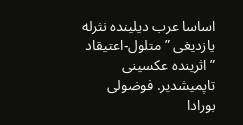اساسا عرب دیلینده نثرله یازدیغی ” متلول-اعتیقاد ” اثرینده عکسینی تاپمیشدیر. فوضولی بورادا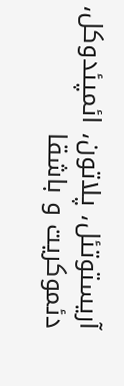آریستوتئل، پلاتون، ائمپئدوکل، دئموکریت و باشقا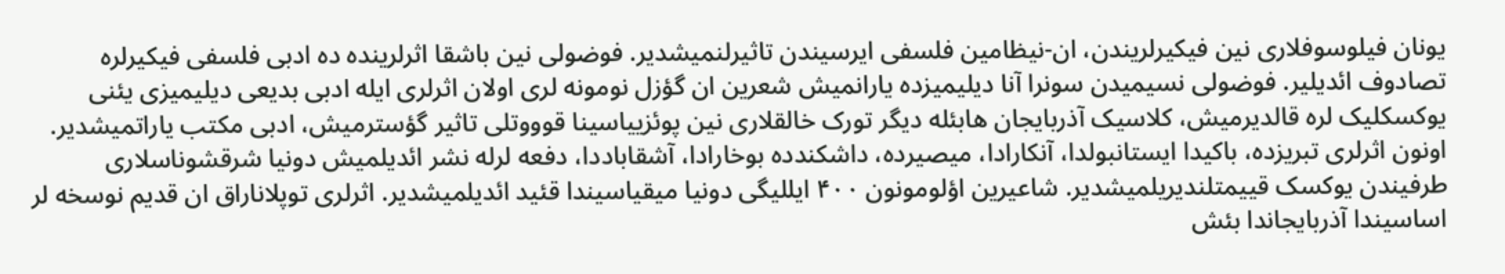یونان فیلوسوفلاری نین فیکیرلریندن، ان-نیظامین فلسفی ایرسیندن تاثیرلنمیشدیر. فوضولی نین باشقا اثرلرینده ده ادبی فلسفی فیکیرلره تصادوف ائدیلیر. فوضولی نسیمیدن سونرا آنا دیلیمیزده یارانمیش شعرین ان گؤزل نومونه لری اولان اثرلری ایله ادبی بدیعی دیلیمیزی یئنی یوکسکلیک لره قالدیرمیش، کلاسیک آذربایجان هابئله دیگر تورک خالقلاری نین پوئزییاسینا قوووتلی تاثیر گؤسترمیش، ادبی مکتب یاراتمیشدیر. اونون اثرلری تبریزده، باکیدا ایستانبولدا، آنکارادا، میصیرده، داشکندده بوخارادا، آشقاباددا، دفعه لرله نشر ائدیلمیش دونیا شرقشوناسلاری طرفیندن یوکسک قییمتلندیریلمیشدیر. شاعیرین اؤلومونون ۴۰۰ ایللیگی دونیا میقیاسیندا قئید ائدیلمیشدیر. اثرلری توپلاناراق ان قدیم نوسخه لر اساسیندا آذربایجاندا بئش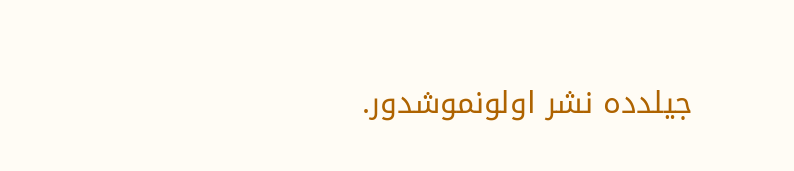جیلدده نشر اولونموشدور.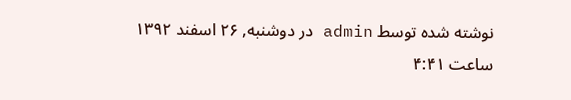نوشته شده توسط admin در دوشنبه, ۲۶ اسفند ۱۳۹۲ ساعت ۴:۴۱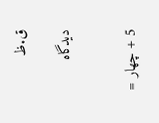ق.ظ

دیدگاه


5 + چهار =